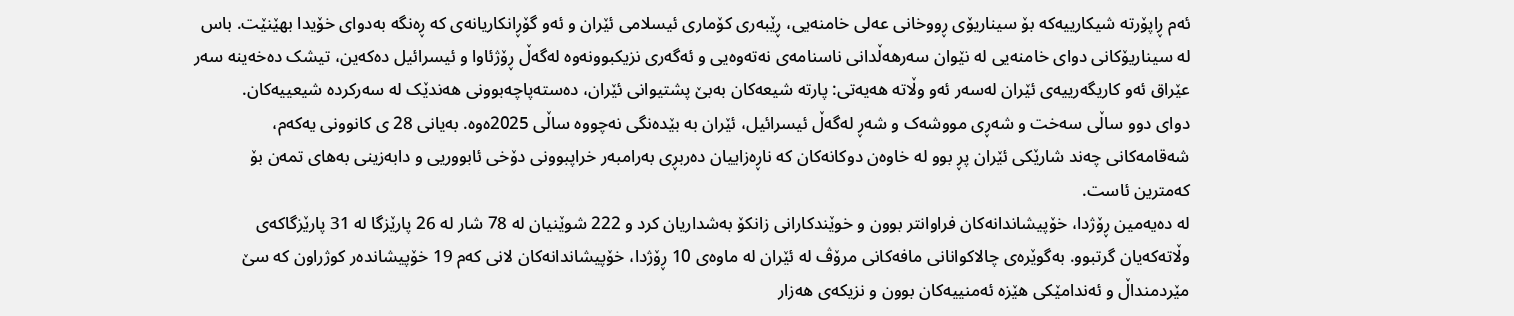ئەم ڕاپۆرتە شیکارییەکە بۆ سیناریۆی ڕووخانی عەلی خامنەیی، ڕێبەری کۆماری ئیسلامی ئێران و ئەو گۆڕانکاریانەی کە ڕەنگە بەدوای خۆیدا بهێنێت. باس لە سیناریۆکانی دوای خامنەیی لە نێوان سەرهەڵدانی ناسنامەی نەتەوەیی و ئەگەری نزیکبوونەوە لەگەڵ ڕۆژئاوا و ئیسرائیل دەکەین، تیشک دەخەینە سەر عێراق ئەو کاریگەرییەی ئێران لەسەر ئەو وڵاتە هەیەتی: پارتە شیعەکان بەبێ پشتیوانی ئێران، دەستەپاچەبوونی هەندێک لە سەرکردە شیعییەکان.
دوای دوو ساڵی سەخت و شەڕی مووشەک و شەڕ لەگەڵ ئیسرائیل، ئێران بە بێدەنگی نەچووە ساڵی 2025ەوە. بەیانی 28 ی کانوونی یەکەم، شەقامەکانی چەند شارێکی ئێران پڕ بوو لە خاوەن دوکانەکان کە ناڕەزاییان دەربڕی بەرامبەر خراپبوونی دۆخی ئابووریی و دابەزینی بەهای تمەن بۆ کەمترین ئاست.
لە دەیەمین ڕۆژدا، خۆپیشاندانەکان فراوانتر بوون و خوێندکارانی زانکۆ بەشداریان کرد و 222 شوێنیان لە 78 شار لە 26 پارێزگا لە 31 پارێزگاکەی وڵاتەکەیان گرتبوو. بەگوێرەی چالاکوانانی مافەکانی مرۆڤ لە ئێران لە ماوەی 10 ڕۆژدا، خۆپیشاندانەکان لانی کەم 19 خۆپیشاندەر کوژراون کە سێ مێردمنداڵ و ئەندامێکی هێزە ئەمنییەکان بوون و نزیکەی هەزار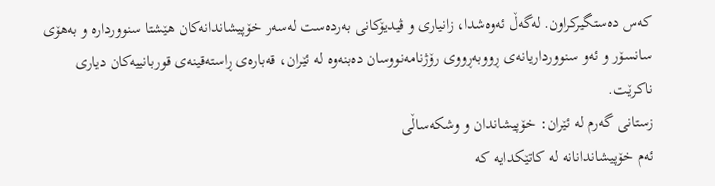کەس دەستگیرکراون. لەگەڵ ئەوەشدا، زانیاری و ڤیدیۆکانی بەردەست لەسەر خۆپیشاندانەکان هێشتا سنووردارە و بەهۆی سانسۆر و ئەو سنوورداریانەی ڕووبەڕووی رۆژنامەنووسان دەبنەوە لە ئێران، قەبارەی ڕاستەقینەی قوربانییەکان دیاری ناکرێت.
زستانی گەرم لە ئێران: خۆپیشاندان و وشکەساڵی
ئەم خۆپیشاندانانە لە کاتێکدایە کە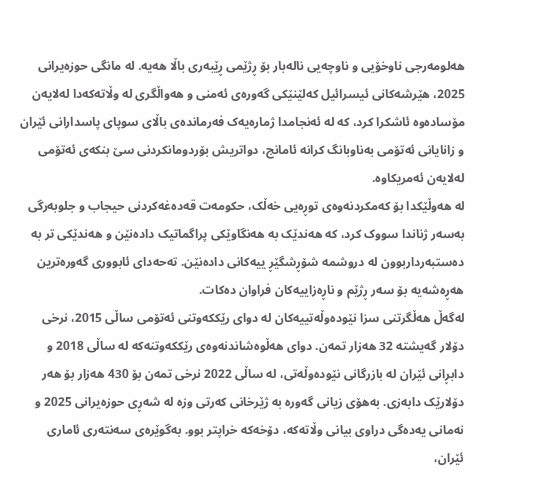هەلومەرجی ناوخۆیی و ناوچەیی نالەبار بۆ ڕژێمی ڕێبەری باڵا هەیە. لە مانگی حوزەیرانی 2025، هێرشەکانی ئیسرائیل کەلێنێکی گەورەی ئەمنی و هەواڵگری لە وڵاتەکەدا لەلایەن مۆسادەوە ئاشکرا کرد، کە لە ئەنجامدا ژمارەیەک فەرماندەی باڵای سوپای پاسدارانی ئێران و زانایانی ئەتۆمی بەناوبانگ کرانە ئامانج، دواتریش بۆردومانکردنی سێ بنکەی ئەتۆمی لەلایەن ئەمریکاوە.
لە هەوڵێکدا بۆ کەمکردنەوەی توڕەیی خەڵک، حکومەت قەدەغەکردنی حیجاب و جلوبەرگی بەسەر ژناندا سووک کرد، کە هەندێک بە هەنگاوێکی پراگماتیک دادەنێن و هەندێکی تر بە دەستبەرداربوون لە دروشمە شۆڕشگێڕ ییەکانی دادەنێن. تەحەدای ئابووری گەورەترین هەڕەشەیە بۆ سەر ڕژێم و ناڕەزاییەکان فراوان دەکات.
لەگەڵ هەڵگرتنی سزا نێودەوڵەتییەکان لە دوای رێککەوتنی ئەتۆمی ساڵی 2015، نرخی دۆلار گەیشتە 32 هەزار تمەن. دوای هەڵوەشاندنەوەی رێککەوتنەکە لە ساڵی 2018 و دابڕانی ئێران لە بازرگانی نێودەوڵەتی، لە ساڵی 2022 نرخی تمەن بۆ 430 هەزار بۆ هەر دۆلارێک دابەزی. بەهۆی زیانی گەورە بە ژێرخانی کەرتی وزە لە شەڕی حوزەیرانی 2025 و نەمانی یەدەگی دراوی بیانی وڵاتەکە، دۆخەکە خراپتر بوو. بەگوێرەی سەنتەری ئاماری ئێران،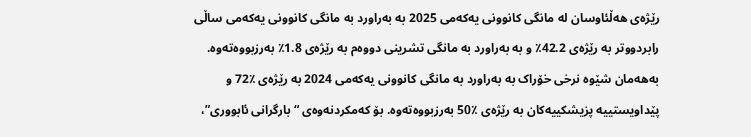رێژەی هەڵئاوسان لە مانگی کانوونی یەکەمی 2025 بە بەراورد بە مانگی کانوونی یەکەمی ساڵی رابردووتر بە رێژەی 42.2٪ و بە بەراورد بە مانگی تشرینی دووەم بە رێژەی 1.8٪ بەرزبووەتەوە. بەهەمان شێوە نرخی خۆراک بە بەراورد بە مانگی کانوونی یەکەمی 2024 بە رێژەی ٪72 و پێداویستییە پزیشکییەکان بە رێژەی ٪50 بەرزبووەتەوە. بۆ کەمکردنەوەی “بارگرانی ئابووری”،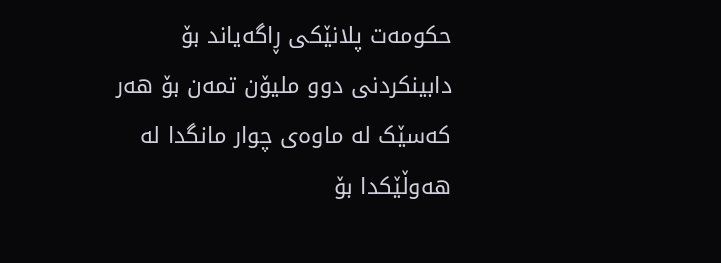حکومەت پلانێکی ڕاگەیاند بۆ دابینکردنی دوو ملیۆن تمەن بۆ هەر کەسێک لە ماوەی چوار مانگدا لە هەوڵێکدا بۆ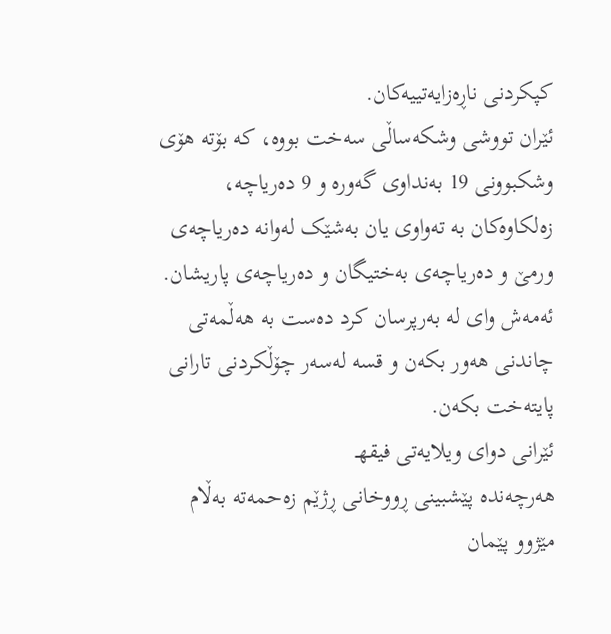کپکردنی ناڕەزایەتییەکان.
ئێران تووشی وشکەساڵی سەخت بووە، کە بۆتە هۆی وشکبوونی 19 بەنداوی گەورە و 9 دەریاچە، زەلکاوەکان بە تەواوی یان بەشێک لەوانە دەریاچەی ورمێ و دەریاچەی بەختیگان و دەریاچەی پاریشان. ئەمەش وای لە بەرپرسان کرد دەست بە هەڵمەتی چاندنی هەور بکەن و قسە لەسەر چۆڵکردنی تارانی پایتەخت بکەن.
ئێرانی دوای ویلایەتی فیقهـ
هەرچەندە پێشبینی ڕووخانی ڕژێم زەحمەتە بەڵام مێژوو پێمان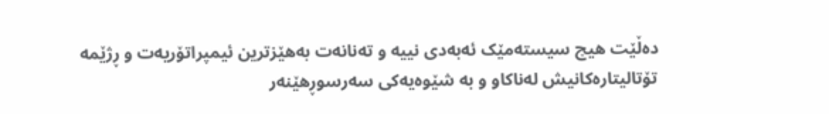دەڵێت هیچ سیستەمێک ئەبەدی نییە و تەنانەت بەهێزترین ئیمپراتۆریەت و ڕژێمە تۆتالیتارەکانیش لەناکاو و بە شێوەیەکی سەرسوڕهێنەر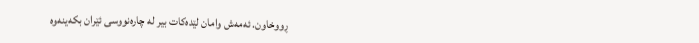ڕووخاون. ئەمەش وامان لێدەکات بیر لە چارەنووسی ئێران بکەینەوە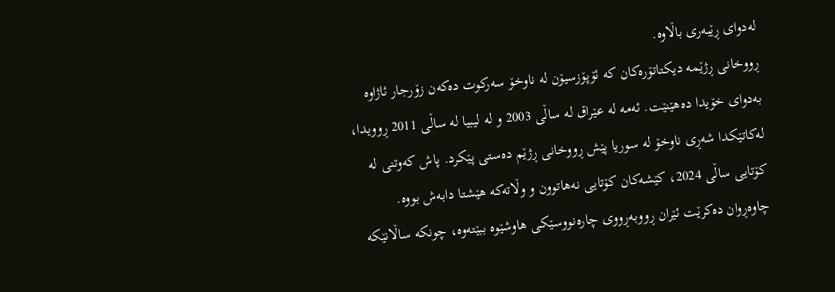لەدوای ڕێبەری باڵاوە.
ڕووخانی ڕژێمە دیکتاتۆرەکان کە ئۆپۆزسیۆن لە ناوخۆ سەرکوت دەکەن زۆرجار ئاژاوە بەدوای خۆیدا دەهێنێت. ئەمە لە عێراق لە ساڵی 2003 و لە لیبیا لە ساڵی 2011 ڕوویدا، لەکاتێکدا شەڕی ناوخۆ لە سوریا پێش ڕووخانی ڕژێم دەستی پێکرد. پاش کەوتنی لە کۆتایی ساڵی 2024، کێشەکان کۆتایی نەهاتوون و وڵاتەکە هێشتا دابەش بووە.
چاوەڕوان دەکرێت ئێران ڕووبەڕووی چارەنووسێکی هاوشێوە ببێتەوە، چونکە ساڵانێکە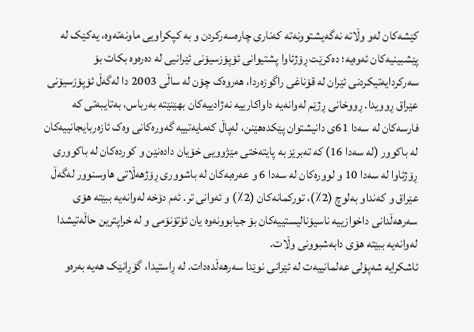کێشەکان لەو وڵاتە نەگەیشتوونەتە کەناری چارەسەرکردن و بە کپکراویی ماونەتەوە، یەکێک لە پێشبینیەکان ئەوەیە؛ دەکرێت ڕۆژئاوا پشتیوانی ئۆپۆزسیۆنی ئێرانیی لە دەرەوە بکات بۆ سەرکردایەتیکردنی ئێران لە قۆناغی راگوزەردا، هەروەک چۆن لە ساڵی 2003 دا لەگەڵ ئۆپۆزسیۆنی عێراق ڕوویدا. ڕووخانی ڕژێم لەوانەیە داواکارییە نەژادییەکان بهێنێتە بەرباس، بەتایبەتی کە فارسەکان لە سەدا 61ی دانیشتوان پێکدەهێنن، لەپاڵ کەمایەتییە گەورەکانی وەک ئازەربایجانییەکان لە باکوور (لە سەدا 16) کە تەبرێز بە پایتەختی مێژوویی خۆیان دادەنێن و کوردەکان لە باکووری ڕۆژئاوا لە سەدا 10 و لوورەکان لە سەدا 6 و عەرەبەکان لە باشووری ڕۆژهەڵاتی هاوسنوور لەگەڵ عێراق و کەنداو بەلوچ (2٪)، تورکمانەکان (2٪) و ئەوانی تر. ئەم دۆخە لەوانەیە ببێتە هۆی سەرهەڵدانی داخوازییە ناسیۆنالیستییەکان بۆ جیابوونەوە یان ئۆتۆنۆمی و لە خراپترین حاڵەتیشدا لەوانەیە ببێتە هۆی دابەشبوونی وڵات.
ئاشکرایە شەپۆلی عەلمانییەت لە ئێرانی نوێدا سەرهەڵدەدات. لە ڕاستیدا، گۆڕانێک هەیە بەرەو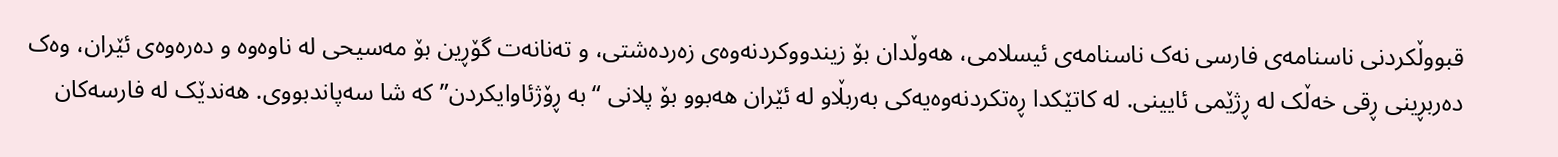قبووڵکردنی ناسنامەی فارسی نەک ناسنامەی ئیسلامی، هەوڵدان بۆ زیندووکردنەوەی زەردەشتی، و تەنانەت گۆڕین بۆ مەسیحی لە ناوەوە و دەرەوەی ئێران، وەک دەربڕینی ڕقی خەڵک لە ڕژێمی ئایینی. لە کاتێکدا ڕەتکردنەوەیەکی بەربڵاو لە ئێران هەبوو بۆ پلانی “بە ڕۆژئاوایکردن” کە شا سەپاندبووی. هەندێک لە فارسەکان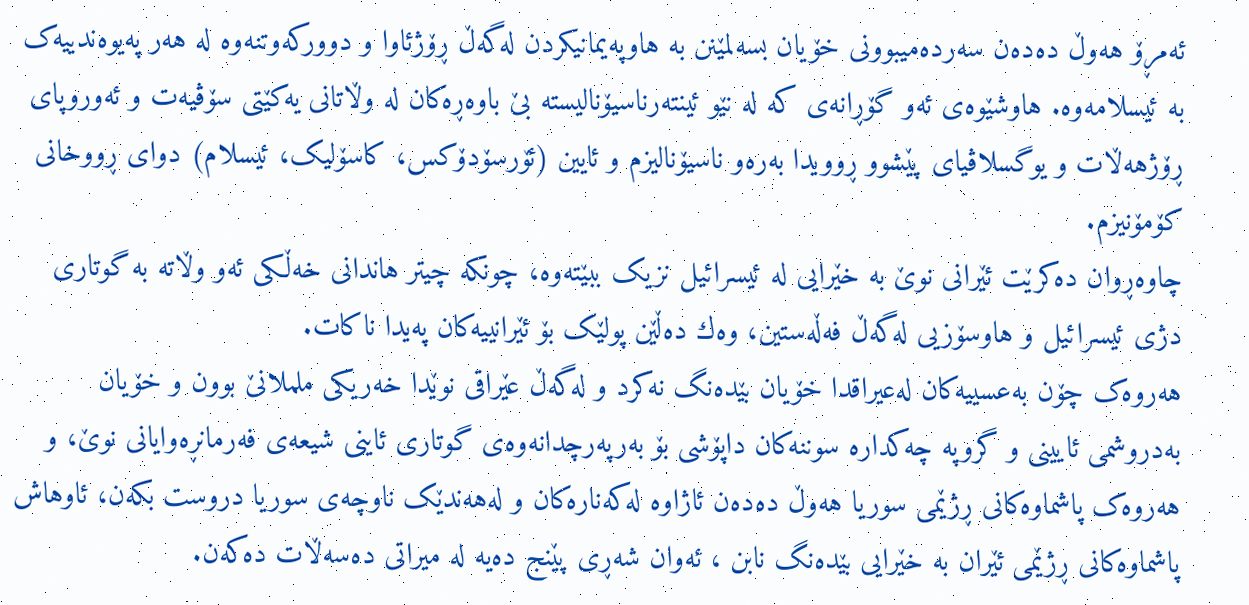ئەمڕۆ هەوڵ دەدەن سەردەمیبوونی خۆیان بسەلمێنن بە هاوپەیمانیکردن لەگەڵ ڕۆژئاوا و دوورکەوتنەوە لە هەر پەیوەندییەک بە ئیسلامەوە. هاوشێوەی ئەو گۆڕانەی کە لە نێو ئینتەرناسیۆنالیستە بێ باوەڕەکان لە وڵاتانی یەکێتی سۆڤیەت و ئەوروپای ڕۆژهەڵات و یوگسلاڤیای پێشوو ڕوویدا بەرەو ناسیۆنالیزم و ئایین (ئۆرسۆدۆکس، کاسۆلیک، ئیسلام) دوای ڕووخانی کۆمۆنیزم.
چاوەڕوان دەکرێت ئێرانی نوێ بە خێرایی لە ئیسرائیل نزیک ببێتەوە، چونکە چیتر هاندانی خەڵکی ئەو وڵاتە بە گوتاری دژی ئیسرائیل و هاوسۆزیی لەگەڵ فەڵەستین، وەك دەڵێن پولێک بۆ ئێرانییەکان پەیدا ناکات.
هەروەک چۆن بەعسییەکان لەعیراقدا خۆیان بێدەنگ نەکرد و لەگەڵ عێراقی نوێدا خەریکی ململانێ بوون و خۆیان بەدروشمی ئایینی و گروپە چەکدارە سوننەکان داپۆشی بۆ بەرپەرچدانەوەی گوتاری ئاینی شیعەی فەرمانڕەوایانی نوێ، و هەروەک پاشماوەکانی ڕژێمی سوریا هەوڵ دەدەن ئاژاوە لەکەنارەکان و لەهەندێک ناوچەی سوریا دروست بکەن، ئاوهاش پاشماوەکانی ڕژێمی ئێران بە خێرایی بێدەنگ نابن ، ئەوان شەڕی پێنج دەیە لە میراتی دەسەڵات دەکەن.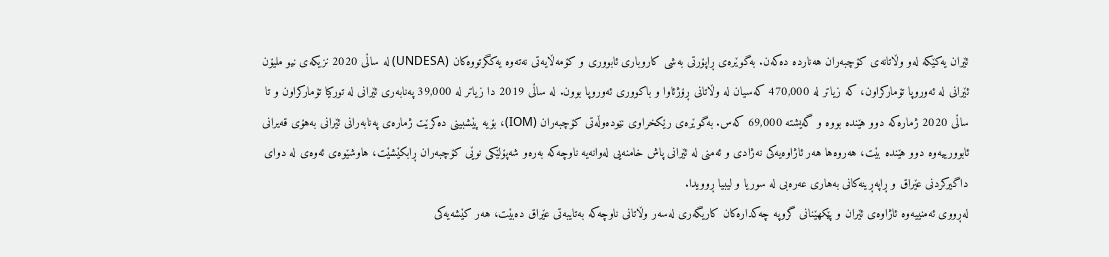ئێران یەکێکە لەو وڵاتانەی کۆچبەران هەناردە دەکەن. بەگوێرەی ڕاپۆرتی بەشی کاروباری ئابووری و کۆمەڵایەتی نەتەوە یەکگرتووەکان (UNDESA) لە ساڵی 2020 نزیکەی نیو ملیۆن ئێرانی لە ئەوروپا تۆمارکراون، کە زیاتر لە 470,000 کەسیان لە وڵاتانی ڕۆژئاوا و باکووری ئەوروپا بوون. لە ساڵی 2019 دا زیاتر لە 39,000 پەنابەری ئێرانی لە تورکیا تۆمارکراون و تا ساڵی 2020 ژمارەکە دوو هێندە بووە و گەیشتە 69,000 کەس. بەگوێرەی رێکخراوی نێودەوڵەتی کۆچبەران (IOM)، بۆیە پێشبینی دەکرێت ژمارەی پەنابەرانی ئێرانی بەهۆی قەیرانی ئابوورییەوە دوو هێندە بێت، هەروەها هەر ئاژاوەیەکی نەژادی و ئەمنی لە ئێرانی پاش خامنەیی لەوانەیە ناوچەکە بەرەو شەپۆلێکی نوێی کۆچبەران ڕابکێشێت، هاوشێوەی ئەوەی لە دوای داگیرکردنی عێراق و ڕاپەڕینەکانی بەهاری عەرەبی لە سوریا و لیبیا ڕوویدا.
لەڕووی ئەمنییەوە ئاژاوەی ئێران و پێکهێنانی گروپە چەکدارەکان کاریگەری لەسەر وڵاتانی ناوچەکە بەتایبەتی عێراق دەبێت، هەر کێشەیەکی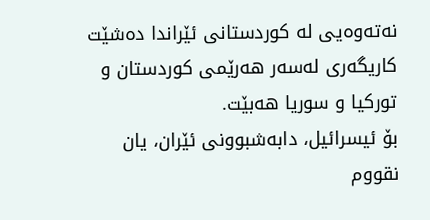نەتەوەیی لە کوردستانی ئێراندا دەشێت کاریگەری لەسەر هەرێمی کوردستان و تورکیا و سوریا هەبێت.
بۆ ئیسرائیل، دابەشبوونی ئێران، یان نقووم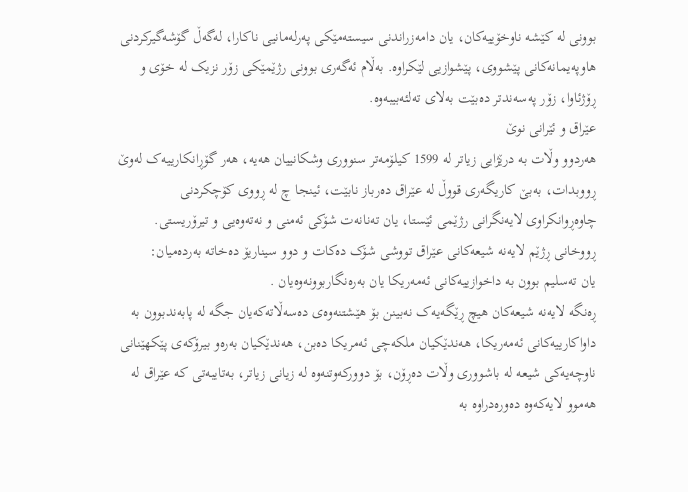بوونی لە کێشە ناوخۆییەکان، یان دامەزراندنی سیستەمێکی پەرلەمانیی ناکارا، لەگەڵ گۆشەگیرکردنی هاوپەیمانەکانی پێشووی، پێشوازیی لێکراوە. بەڵام ئەگەری بوونی رژێمێکی زۆر نزیک لە خۆی و ڕۆژئاوا، زۆر پەسەندتر دەبێت بەلای تەلئەبیبەوە.
عێراق و ئێرانی نوێ
هەردوو وڵات بە درێژایی زیاتر لە 1599 کیلۆمەتر سنووری وشکانییان هەیە، هەر گۆڕانکارییەک لەوێ ڕووبدات، بەبێ کاریگەری قووڵ لە عێراق دەرباز نابێت، ئینجا چ لە ڕووی کۆچکردنی چاوەڕوانکراوی لایەنگرانی رژێمی ئێستا، یان تەنانەت شۆکی ئەمنی و نەتەوەیی و تیرۆریستی.
ڕووخانی ڕژێم لایەنە شیعەکانی عێراق تووشی شۆک دەکات و دوو سیناریۆ دەخاتە بەردەمیان:
یان تەسلیم بوون بە داخوازییەکانی ئەمەریکا یان بەرەنگاربوونەوەیان .
ڕەنگە لایەنە شیعەکان هیچ ڕێگەیەک نەبینن بۆ هێشتنەوەی دەسەڵاتەکەیان جگە لە پابەندبوون بە داواکارییەکانی ئەمەریکا، هەندێکیان ملکەچی ئەمریکا دەبن، هەندێکیان بەرەو بیرۆکەی پێکهێنانی ناوچەیەکی شیعە لە باشووری وڵات دەڕۆن، بۆ دوورکەوتنەوە لە زیانی زیاتر، بەتایبەتی کە عێراق لە هەموو لایەکەوە دەورەدراوە بە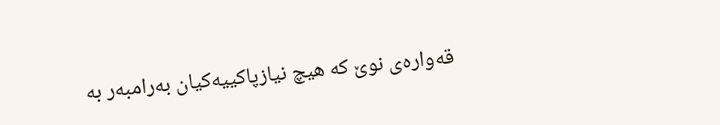قەوارەی نوێ کە هیچ نیازپاکییەکیان بەرامبەر بە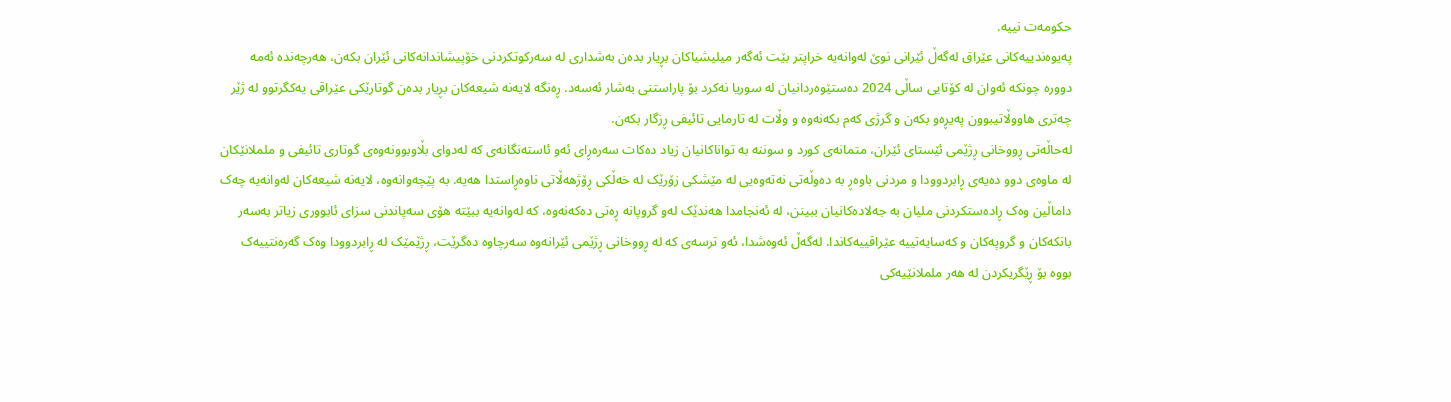حکومەت نییە.
پەیوەندییەکانی عێراق لەگەڵ ئێرانی نوێ لەوانەیە خراپتر بێت ئەگەر میلیشیاکان بڕیار بدەن بەشداری لە سەرکوتکردنی خۆپیشاندانەکانی ئێران بکەن، هەرچەندە ئەمە دوورە چونکە ئەوان لە کۆتایی ساڵی 2024 دەستێوەردانیان لە سوریا نەکرد بۆ پاراستنی بەشار ئەسەد. ڕەنگە لایەنە شیعەکان بڕیار بدەن گوتارێکی عێراقی یەکگرتوو لە ژێر چەتری هاووڵاتیبوون پەیڕەو بکەن و گرژی کەم بکەنەوە و وڵات لە تارمایی تائیفی ڕزگار بکەن.
لەحاڵەتی ڕووخانی ڕژێمی ئێستای ئێران، متمانەی کورد و سوننە بە تواناکانیان زیاد دەکات سەرەڕای ئەو ئاستەنگانەی کە لەدوای بڵاوبوونەوەی گوتاری تائیفی و ململانێکان لە ماوەی دوو دەیەی ڕابردوودا و مردنی باوەڕ بە دەوڵەتی نەتەوەیی لە مێشکی زۆرێک لە خەڵکی ڕۆژهەڵاتی ناوەڕاستدا هەیە. بە پێچەوانەوە، لایەنە شیعەکان لەوانەیە چەک داماڵین وەک ڕادەستکردنی ملیان بە جەلادەکانیان ببینن، لە ئەنجامدا هەندێک لەو گروپانە ڕەتی دەکەنەوە، کە لەوانەیە ببێتە هۆی سەپاندنی سزای ئابووری زیاتر بەسەر بانکەکان و گروپەکان و کەسایەتییە عێراقییەکاندا. لەگەڵ ئەوەشدا، ئەو ترسەی کە لە ڕووخانی ڕژێمی ئێرانەوە سەرچاوە دەگرێت، ڕژێمێک لە ڕابردوودا وەک گەرەنتییەک بووە بۆ ڕێگریکردن لە هەر ململانێیەکی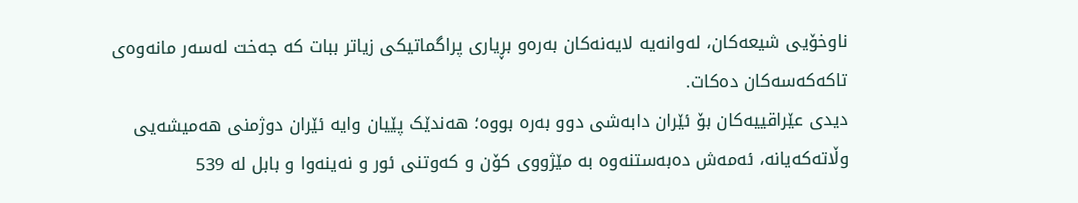ناوخۆیی شیعەکان، لەوانەیە لایەنەکان بەرەو بڕیاری پراگماتیکی زیاتر ببات کە جەخت لەسەر مانەوەی تاکەکەسەکان دەکات.
دیدی عێراقییەکان بۆ ئێران دابەشی دوو بەرە بووە؛ هەندێک پێیان وایە ئێران دوژمنی هەمیشەیی وڵاتەکەیانە، ئەمەش دەبەستنەوە بە مێژووی کۆن و کەوتنی ئور و نەینەوا و بابل لە 539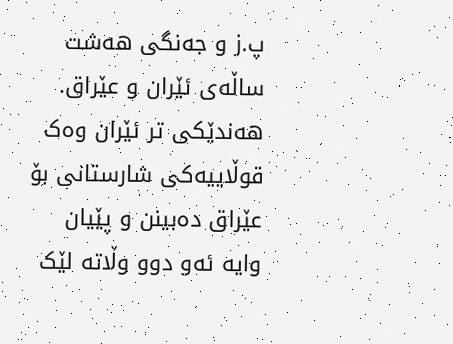پ.ز و جەنگی هەشت ساڵەی ئێران و عێراق. هەندێکی تر ئێران وەک قوڵاییەکی شارستانی بۆ عێراق دەبینن و پێیان وایە ئەو دوو وڵاتە لێک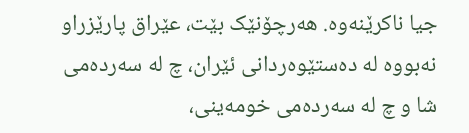جیا ناکرێنەوە. هەرچۆنێک بێت، عێراق پارێزراو نەبووە لە دەستێوەردانی ئێران، چ لە سەردەمی شا و چ لە سەردەمی خومەینی،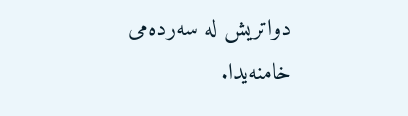دواتریش لە سەردەمی خامنەیدا.